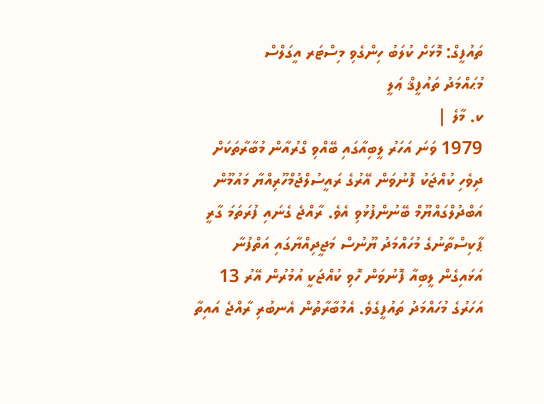ތައުފީގް: މޮޅަށް ކުލަބު ހިންގެވި މިސްޓަރ އީގަލްސް
މުޙައްމަދު ތައުފީޤް ޢަލީ
ކ. މާލެ |
1979 ވަނަ އަހަރު ލީބިއާގައި ބޭއްވި ގްރުއާން މުބާރާތަކަށް ދިވެހި ކުއްޖަކު ފޮނުވަން އޭރުގެ ރައީސުލްޖުމްހޫރިއްޔާ މައުމޫން އަބްދުލްގައްޔޫމް ބޭނުންފުޅުވި އެވެ. ރާއްޖެ ގެނައި ފުރަތަމަ ގާރީ ޕާކިސްތާނުގެ މުހައްމަދު ޔޫނުސް މަޖީދިއްޔާގައި އަތްފުނާ އަޅައިގެން ލީބިއާ ފޮނުވަން ހޮވި ކުއްޖަކީ އުމުރުން އޭރު 13 އަހަރުގެ މުހައްމަދު ތައުފީގެވެ. އެމުބާރާތުން އެނބުރި ރާއްޖެ އައިތާ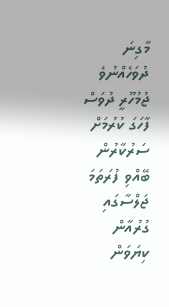މާގިނަ ދުވަހެއްނުވެ ޖުމުހޫރީ ދުވަސް ފާހަގަ ކުރުމަށް ސަރުކާރުން ބޭއްވި ފުރަތަމަ ޖަލްސާގައި ގުރުއާން ކިޔަވަން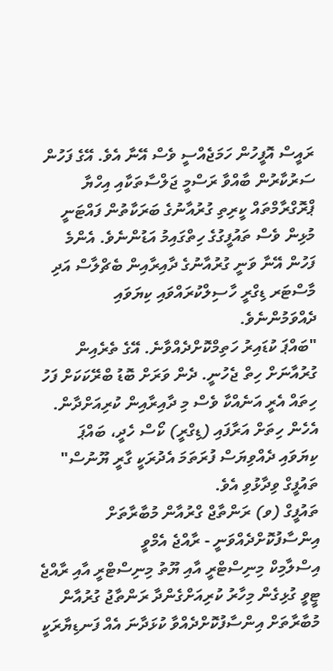ރައީސް އޮފީހުން ހަމަޖެއްސީ ވެސް އޭނާ އެވެ. އޭގެ ފަހުން ސަރުކާރުން ބާއްވާ ރަސްމީ ޖަލްސާތަކާއި އިހްޔާ ޕްރޮގްރާމްތައް ކީރިތި ގުރުއާނުގެ ބަރަކާތުން ފައްޓަނީ މުޅިން ވެސް ތައުފީގުގެ ހިތްގައިމު އަޑުންނެވެ. އެންމެ ފަހުން އޭނާ ވަނީ ގުރުއާނުގެ ދާއިރާއިން ބެޗްލާސް އަދި މާސްޓަރ ޑިގްރީ ހާސިލްކުރައްވައި ކިޔަވައި ދެއްވަމުންނެވެ.
"ބައްޕަ ކުޑައިރު ހަތިމްކޮށްދެއްވާނެ. އޭގެ ތެރެއިން ގުރުއާނަށް ހިތް ޖެހުނީ. ދެން ވަރަށް ބޮޑު ބްރޭކަކަށް ފަހު ހިތައް އެރީ އަނެއްކާ ވެސް މި ދާއިރާއިން ކުރިއަށްދާން. އެހެން ހިތަށް އަރާފައި (ޑިގްރީ) ކޯސް ހެދީ، ބައްޕަ ކިޔަވައި ދެއްވިޔަސް ފުރަތަމަ އެދުރަކީ ގާރީ ޔޫނުސް" ތައުފީގް ވިދާޅުވި އެވެ.
ތައުފީގް (ވ) ރަންތާޖް ގްރުއާން މުބާރާތަށް އިންސާފުކޮށްދެއްވަނީ - ރާއްޖެ އެމްވީ
އިސްލާމިކް މިނިސްޓްރީ އާއި ޔޫތު މިނިސްޓްރީ އާއި ރާއްޖެ ޓީވީ ގުޅިގެން މިހާރު ކުރިއަށްގެންދާ ރަންތާޖު ގުރުއާން މުބާރާތަށް އިންސާފުކޮށްދެއްވާ ކުޅަދާނަ އެއް ފަނޑިޔާރަކީ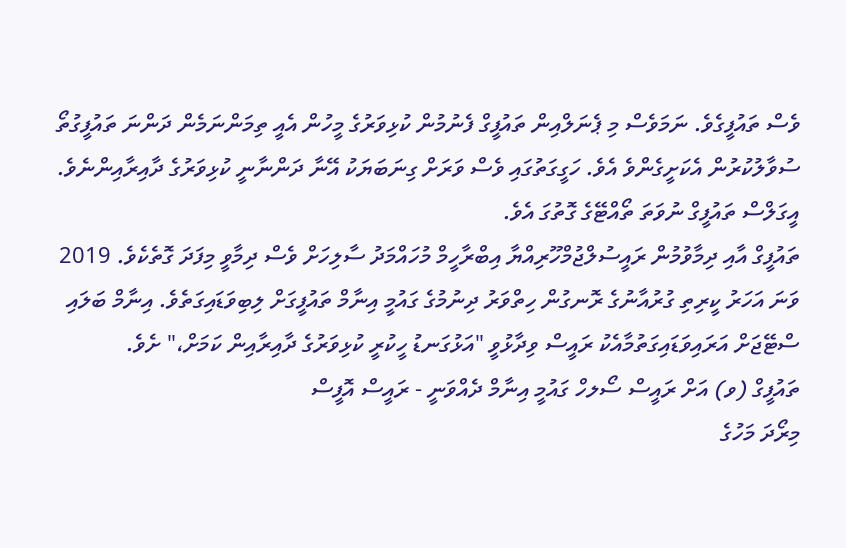ވެސް ތައުފީގެވެ. ނަމަވެސް މި ޕެނަލްއިން ތައުފީގް ފެނުމުން ކުޅިވަރުގެ މީހުން އެއީ ތިމަންނަމެން ދަންނަ ތައުފީގުތޯ ސުވާލުކުރުން އެކަށީގެންވެ އެވެ. ހަގީގަތުގައި ވެސް ވަރަށް ގިނަބަޔަކު އޭނާ ދަންނާނީ ކުޅިވަރުގެ ދާއިރާއިންނެވެ. އީގަލްސް ތައުފީގް ނުވަތަ ތޯއްޓޭގެ ގޮތުގަ އެވެ.
ތައުފީގް އާއި ދިމާވުމުން ރައީސުލްޖުމްހޫރިއްޔާ އިބްރާހީމް މުހައްމަދު ސާލިހަށް ވެސް ދިމާވީ މިފަދަ ގޮތެކެވެ. 2019 ވަނަ އަހަރު ކީރިތި ގުރުއާނުގެ ރޮނގުން ހިތްވަރު ދިނުމުގެ ގައުމީ އިނާމް ތައުފީގަށް ލިބިވަޑައިގަތެވެ. އިނާމް ބަލައި ސްޓޭޖަށް އަރައިވަޑައިގަތުމާއެކު ރައީސް ވިދާޅުވީ "އަޅުގަނޑު ހީކުރީ ކުޅިވަރުގެ ދާއިރާއިން ކަމަށް،" ށެވެ.
ތައުފީގް (ވ) އަށް ރައީސް ސޯލހް ގައުމީ އިނާމް ދެއްވަނީ - ރައީސް އޮފީސް
މިރޯދަ މަހުގެ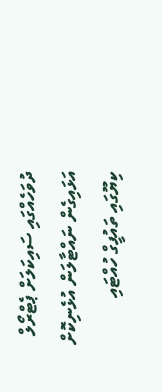ދުވަހެއްގައި ސައިކަލަށް ޕެޓްރޯލް އަޅައިގެން ނައްޓާލަން އުޅެނިކޮށް ކިޔޫގައި ތައުފީގް ހުއްޓައި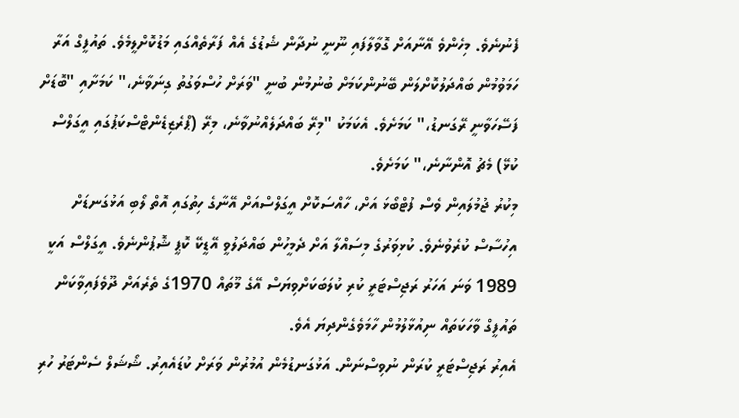ފެނުނެވެ. މިހެންވެ އޭނާއަށް ގޮވާލާފައި ނޫނީ ނުދާން ޝެޑުގެ އެއް ފަރާތެއްގައި މަޑުކޮށްލީމެވެ. ތައުފީގް އަރާ ހަމަވުމުން ބައްދަލުކޮށްލަން ބޭނުންކަމަށް ބުނުމުން ބުނީ "ވަރަށް ހުސްވަގުތު ގިނަވާނެ،" ކަމަށާއި "ބޮޑަށް ފަސޭހަވާނީ ރޭގަނޑު،" ކަމަށެވެ. އެކަމަކު "މިރޭ ބައްދަލެއްނުވާނެ، މިރޭ (ޕްރެޒިޑެންޓްސްކަޕުގައި އީގަލްސް ކުޅޭ) މެޗު އޮންނާނެ،" ކަމަށެވެ.
މިކުރު ޖުމުލައިން ވެސް ފުޓްބޯޅަ އަށް، ހާއްސަކޮށް އީގަލްސްއަށް އޭނާގެ ހިތުގައި އޮތް ލޯބި އަޅުގަނޑަށް އިހުސާސް ކުރެވުނެވެ. ކުޅިވަރުގެ މިސައްލާ އަށް ދެމީހުން ބައްދަލުވީ އޭޑީކޭ ކޮޕީ ޝޮޕުންނެވެ. އީގަލްސް އަކީ 1989 ވަނަ އަހަރު ރަޖިސްޓަރީ ކުރި ކުލަބަކަށްވިޔަސް އޭގެ މޫތައް 1970ގެ ތެރެއަށް ދޫވެފައިވާކަން ތައުފީގް ވާހަކަތައް ނިއުޅާލުމުން ހާމަވެގެންދިޔަ އެވެ.
އެއިރު ރަޖިސްޓަރީ ކުރަން ނުވިސްނަން. އަޅުގަނޑުމެން އުމުރުން ވަރަށް ކުޑައެއިރު. ޝޯޝަލް ސެންޓަރު ހުރި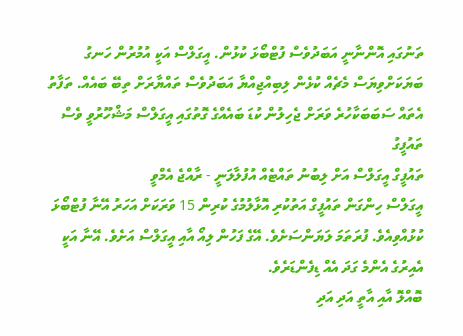ތަނުގައި އޮންނާނީ އަބަދުވެސް ފުޓްބޯޅަ ކުޅުން. އީގަލްސް އަކީ އުމުރުން ހަނގު ބަޔަކަށްވިޔަސް މެޗެއް ކުޅެން ލިބިއްޖިއްޔާ އަބަދުވެސް ތައްޔާރަށް ތިބޭ ބައެއް. ތަފާތު އެތައް ސަބަބަކާހުރެ ވަރަށް ޖެހިލުން ކުޑަ ބައެއްގެ ގޮތުގައި އީގަލްސް މަޝްހޫރުވީ ވެސް
ތައުފީގު
ތައުފީގް އީގަލްސް އަށް ލިބުނު ތައްޓެއް އުފުލާލަނީ - ރާއްޖެ އެމްވީ
އީގަލްސް ހިންގަން ތައުފީގް އަތުކުރި އޮޅާލުމުގެ ކުރިން 15 ވަރަކަށް އަހަރު އޭނާ ފުޓްބޯޅަ ކުޅުއްވިއެވެ. ފުރަތަމަ ލަޔަންސަށެވެ. އޭގެ ފަހުން ލިއޯ އާއި އީގަލްސް އަށެވެ. އޭނާ އަކީ އެއިރުގެ އެންމެ ގަދަ އެއް ޑިފެންޑަރެވެ.
ބޮއްލޮ އާއި އާތީ އަދި އަދި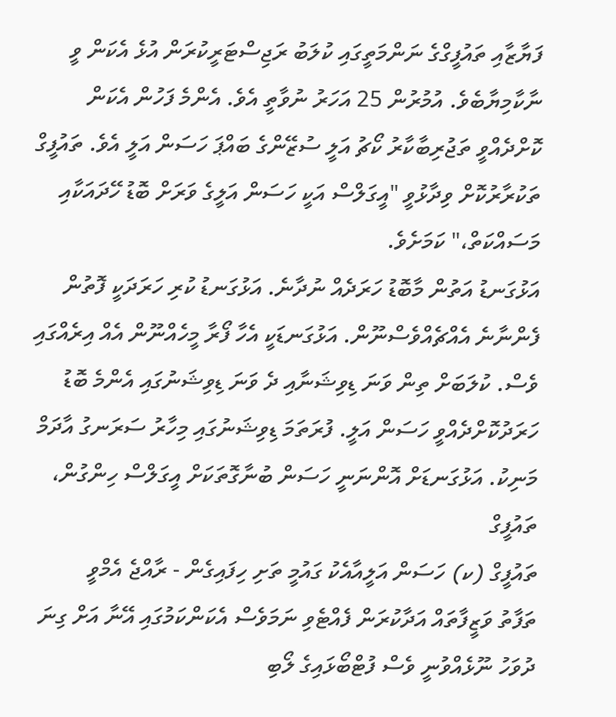ފަޔާޒާއި ތައުފީގްގެ ނަންމަތީގައި ކުލަބު ރަޖިސްޓަރީކުރަން އުޅެ އެކަން ވީ ނާކާމިޔާބެވެ. އުމުރުން 25 އަހަރު ނުވާތީ އެވެ. އެންމެ ފަހުން އެކަން ކޮށްދެއްވީ ތަޖުރިބާކާރު ކޯޗު އަލީ ސުޒޭންގެ ބައްޕަ ހަސަން އަލީ އެވެ. ތައުފީގް ތަކުރާރުކޮށް ވިދާޅުވީ "އީގަލްސް އަކީ ހަސަން އަލީގެ ވަރަށް ބޮޑު ހޭދައަކާއި މަސައްކަތް،" ކަމަށެވެ.
އަޅުގަނޑު އަތުން މާބޮޑު ހަރަދެއް ނުދާނެ. އަޅުގަނޑު ކުރި ހަރަދަކީ ފޮތުން ފެންނާނެ އެއްޗެއްވެސްނޫން. އަޅުގަނޑަކީ އެހާ ފޯރާ މީހެއްނޫން އެއް އިރެއްގައި ވެސް. ކުލަބަށް ތިން ވަނަ ޑިވިޝަނާއި ދެ ވަނަ ޑިވިޝަނުގައި އެންމެ ބޮޑު ހަރަދުކޮށްދެއްވީ ހަސަން އަލީ. ފުރަތަމަ ޑިވިޝަނުގައި މިހާރު ސަރަނގު އާދަމް މަނިކު. އަޅުގަނޑަށް އޮންނަނީ ހަސަން ބުނާގޮތަކަށް އީގަލްސް ހިންގުން،
ތައުފީގް
ތައުފީގް (ކ) ހަސަން އަލީއާއެކު ގައުމީ ތަށި ހިފައިގެން - ރާއްޖެ އެމްވީ
ތަފާތު ވަޒީފާތައް އަދާކުރަން ފެއްޓެވި ނަމަވެސް އެކަންކަމުގައި އޭނާ އަށް ގިނަ ދުވަހު ނޫޅެއްވުނީ ވެސް ފުޓްބޯޅައިގެ ލޯބި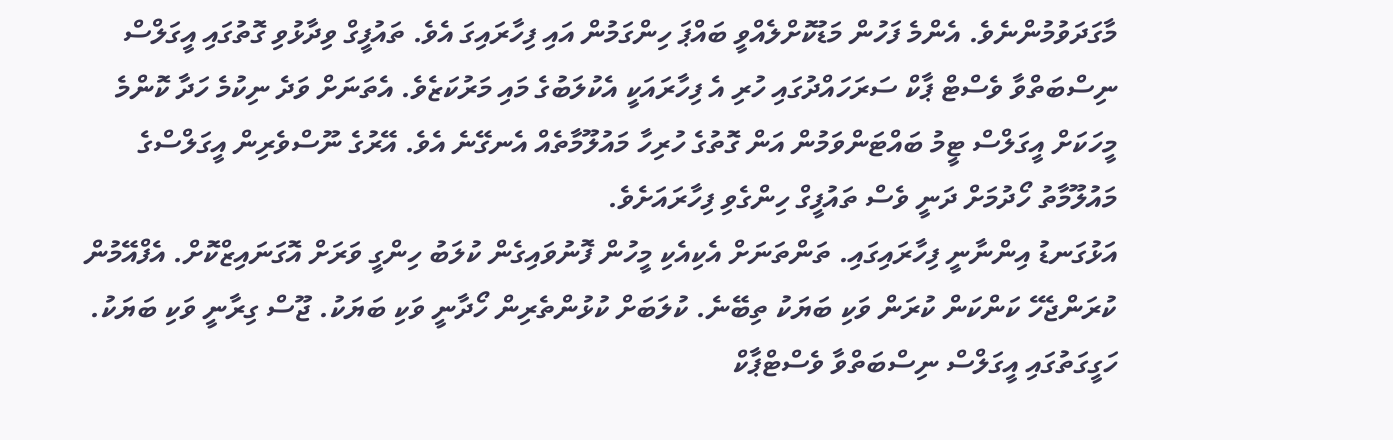މާގަދަވުމުންނެވެ. އެންމެ ފަހުން މަޑުކޮށްލެއްވީ ބައްޕަ ހިންގަމުން އައި ފިހާރައިގަ އެވެ. ތައުފީގް ވިދާޅުވި ގޮތުގައި އީގަލްސް ނިސްބަތްވާ ވެސްޓް ޕާކް ސަރަހައްދުގައި ހުރި އެ ފިހާރައަކީ އެކުލަބުގެ މައި މަރުކަޒެވެ. އެތަނަށް ވަދެ ނިކުމެ ހަދާ ކޮންމެ މީހަކަށް އީގަލްސް ޓީމު ބައްޓަންވަމުން އަން ގޮތުގެ ހުރިހާ މައުލޫމާތެއް އެނގޭނެ އެވެ. އޭރުގެ ނޫސްވެރިން އީގަލްސްގެ މައުލޫމާތު ހޯދުމަށް ދަނީ ވެސް ތައުފީގް ހިންގެވި ފިހާރައަށެވެ.
އަޅުގަނޑު އިންނާނީ ފިހާރައިގައި. ތަންތަނަށް އެކިއެކި މީހުން ފޮނުވައިގެން ކުލަބު ހިންގީ ވަރަށް އޮގަނައިޒްކޮށް. އެފްއޭމުން ކުރަންޖެހޭ ކަންކަން ކުރަން ވަކި ބަޔަކު ތިބޭނެ. ކުލަބަށް ކުޅުންތެރިން ހޯދާނީ ވަކި ބަޔަކު. ޖޫސް ގިރާނީ ވަކި ބަޔަކު. ހަގީގަތުގައި އީގަލްސް ނިސްބަތްވާ ވެސްޓްޕާކް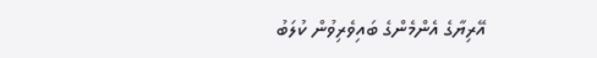އޭރިޔާގެ އެންމެންގެ ބައިވެރިވުން ކުލަބު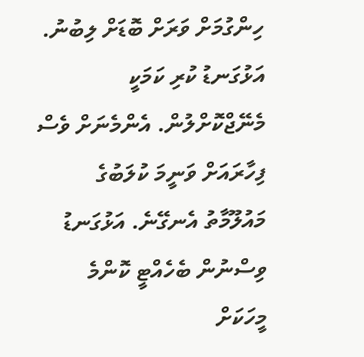ހިންގުމަށް ވަރަށް ބޮޑަށް ލިބުނު. އަޅުގަނޑު ކުރި ކަމަކީ މެނޭޖްކޮށްލުން. އެންމެނަށް ވެސް ފިހާރައަށް ވަނީމަ ކުލަބުގެ މައުލޫމާތު އެނގޭނެ. އަޅުގަނޑު ވިސްނުން ބެހެއްޓީ ކޮންމެ މީހަކަށް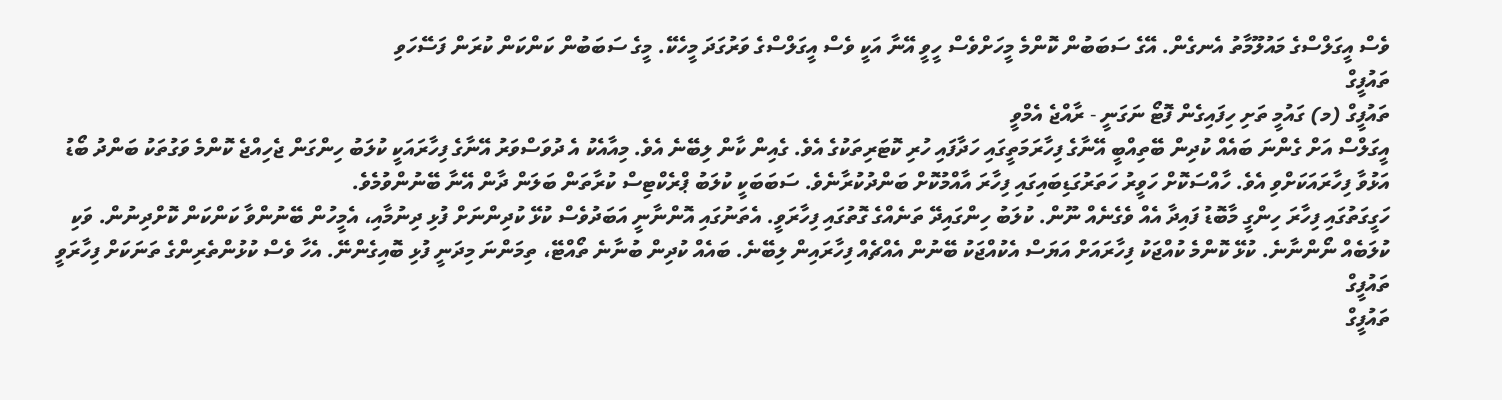ވެސް އީގަލްސްގެ މައުލޫމާތު އެނގެން. އޭގެ ސަބަބުން ކޮންމެ މީހަށްވެސް ހީވީ އޭނާ އަކީ ވެސް އީގަލްސްގެ ވަރުގަދަ މީހެކޭ. މީގެ ސަބަބުން ކަންކަން ކުރަން ފަސޭހަވި
ތައުފީގް
ތައުފީގް (މ) ގައުމީ ތަށި ހިފައިގެން ފޮޓޯ ނަގަނީ - ރާއްޖެ އެމްވީ
އީގަލްސް އަށް ގެންނަ ބައެއް ކުދިން ބޭތިއްބީ އޭނާގެ ފިހާރަމަތީގައި ހަދާފައި ހުރި ކޮޓަރިތަކުގެ އެވެ. ގެއިން ކާން ލިބޭނެ އެވެ. މިއާއެކު އެ ދުވަސްވަރު އޭނާގެ ފިހާރައަކީ ކުލަބު ހިންގަން ޖެހިއްޖެ ކޮންމެ ވަގުތަކު ބަންދު ބޯޑު އަޅުވާ ފިހާރައަކަށްވި އެވެ. ހާއްސަކޮށް ހަވީރު ހަތަރުގަޑިބައިގައި ފިހާރަ އާއްމުކޮށް ބަންދުކުރާނެވެ. ސަބަބަކީ ކުލަބު ޕްރެކްޓިސް ކުރާތަން ބަލަން ދާން އޭނާ ބޭނުންވުމެވެ.
ހަގީގަތުގައި ފިހާރަ ހިންގީ މާބޮޑު ފައިދާ އެއް ވެގެނެއް ނޫން. ކުލަބު ހިންގައިދޭ ތަނެއްގެ ގޮތުގައި ފިހާރަވީ. އެތަނުގައި އޮންނާނީ އަބަދުވެސް ކުޅޭ ކުދިންނަށް ފުޅި ދިނުމާއި، އެމީހުން ބޭނުންވާ ކަންކަން ކޮށްދިނުން. ވަކި ކުލަބެއް ނޯންނާނެ. ކުޅޭ ކޮންމެ ކުއްޖަކު ފިހާރައަށް އަޔަސް އެކުއްޖަކު ބޭނުން އެއްޗެއް ފިހާރައިން ލިބޭނެ. ބައެއް ކުދިން ބުނާނެ ތޯއްޓޭ، ތިމަންނަ މިދަނީ ފުޅި ބޮއިގެންނޭ. އެހާ ވެސް ކުޅުންތެރިންގެ ތަނަކަށް ފިހާރަވީ
ތައުފީގް
ތައުފީގް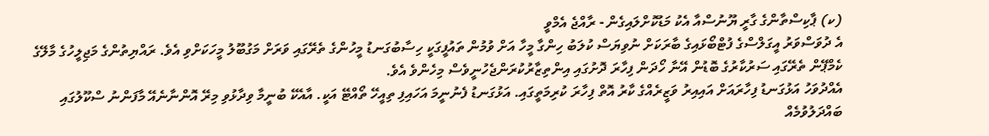(ކ) ޕާކިސްތާންގެ ގާރީ ޔޫނުސްއާ އެކު މަޑުކޮށްލައިގެން - ރާއްޖެ އެމްވީ
އެ ދުވަސްވަރު އީގަލްސްގެ ފުޓްބޯޅައިގެ ބާރަކަށް ނުވިޔަސް ކުލަބު ހިންގާ މީހާ އަށް ވުމުން ތައުފީގަކީ ހިސާބުގަނޑު މީހުންގެ ތެރޭގައި ވަރަށް މަގުބޫލު މީހަކަށްވި އެވެ. ރައްޔިތުންގެ މަޖިލީހުގެ މާލޭގެ ކެމްޕޭން ތެރޭގައި ސަރުކާރުގެ ބޮޑުން އޭނާ ހޯދަން ފިހާރަ ދޮށުގައި އިންތިޒާރުކުރަންޖެހުނީވެސް މިހެންވެ އެވެ.
އެއްދުވަހު އަޅުގަނޑު ފިހާރައަށް އައިއިރު ވަޒީރެއްގެ ކާރު އޮތް ފިހާރަ ކުރިމަތީގައި. އަޅުގަނޑު ފެނުނީމަ އަހައިފި ތިއީހޭ ތޯއްޓޭ އަކީ. އާއެކޭ ބުނީމާ ވިދާޅުވި މިރޭ އޮންނާނެއޭ މާފަންނު ސްކޫލުގައި ބައްދަލުވުމެއް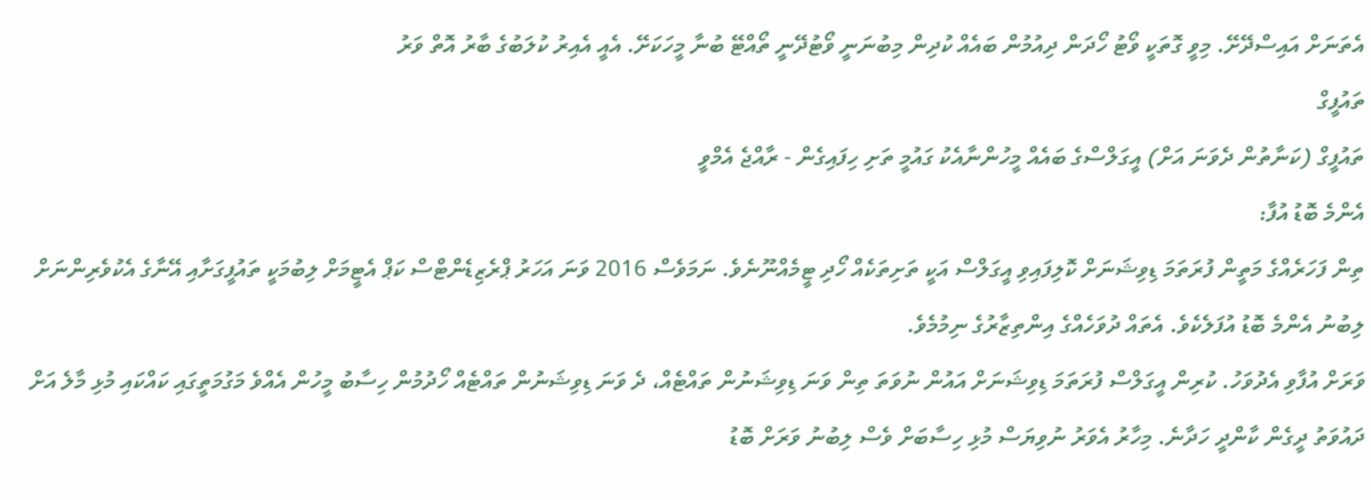އެތަނަށް އައިސްދޭށޭ. މިވީ ގޮތަކީ ވޯޓު ހޯދަން ދިއުމުން ބައެއް ކުދިން މިބުނަނީ ވޯޓުދޭނީ ތޯއްޓޭ ބުނާ މީހަކަށޭ. އެއީ އެއިރު ކުލަބުގެ ބާރު އޮތް ވަރު
ތައުފީގް
ތައުފީގް (ކަނާތުން ދެވަނަ އަށް) އީގަލްސްގެ ބައެއް މީހުންނާއެކު ގައުމީ ތަށި ހިފައިގެން - ރާއްޖެ އެމްވީ
އެންމެ ބޮޑު އުފާ:
ތިން ފަހަރެއްގެ މަތީން ފުރަތަމަ ޑިވިޝަނަށް ކޮލިފައިވި އީގަލްސް އަކީ ތަށިތަކެއް ހޯދި ޓީމެއްނޫނެވެ. ނަމަވެސް 2016 ވަނަ އަހަރު ޕްރެޒިޑެންޓްސް ކަޕް އެޓީމަށް ލިބުމަކީ ތައުފީގަށާއި އޭނާގެ އެކުވެރިންނަށް ލިބުނު އެންމެ ބޮޑު އުފަލެކެވެ. އެތައް ދުވަހެއްގެ އިންތިޒާރުގެ ނިމުމެވެ.
ވަރަށް އުފާވި އެދުވަހު. ކުރިން އީގަލްސް ފުރަތަމަ ޑިވިޝަނަށް އައުން ނުވަތަ ތިން ވަނަ ޑިވިޝަނުން ތައްޓެއް، ދެ ވަނަ ޑިވިޝަނުން ތައްޓެއް ހޯދުމުން ހިސާބު މީހުން އެއްވެ މަގުމަތީގައި ކައްކައި މުޅި މާލެ އަށް ދައުވަތު ދީގެން ކާންދީ ހަދާނެ. މިހާރު އެވަރު ނުވިޔަސް މުޅި ހިސާބަށް ވެސް ލިބުނު ވަރަށް ބޮޑު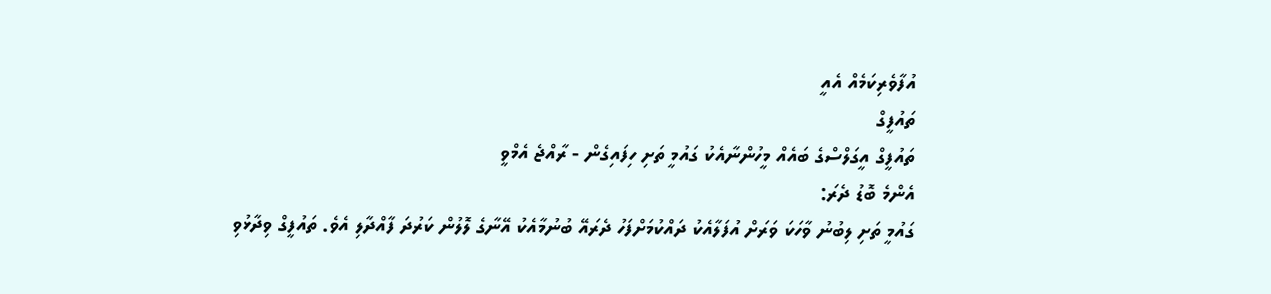އުފާވެރިކަމެއް އެއީ
ތައުފީގް
ތައުފީގް އީގަލްސްގެ ބައެއް މީހުންނާއެކު ގައުމީ ތަށި ހިފައިގެން - ރާއްޖެ އެމްވީ
އެންމެ ބޮޑު ދެރަ:
ގައުމީ ތަށި ލިބުނު ވާހަކަ ވަރަށް އުފަލާއެކު ދައްކުމަށްފަހު ދެރައޭ ބުނުމާއެކު އޭނާގެ ލޮލުން ކަރުދަ ފާއްދާލި އެވެ. ތައުފީގް ވިދާޅުވި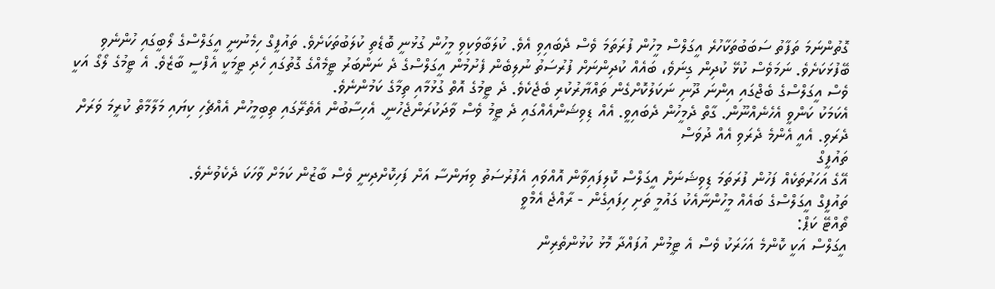ގޮތުންނަމަ ތަފާތު ސަބަބުތަކާހުރެ އީގަލްސް މީހުން ފުރަތަމަ ވެސް ދެބައިވި އެވެ. ކުލަބާވަކިވި މީހުން ގުޅުނީ ބޮޑެތި ކުލަބުތަކަށެވެ. ތައުފީގް ހިމެނުނީ އީގަލްސްގެ ލޯބީގައި ހުންނެވި ބޭފުޅަކަށެވެ. ނަމަވެސް ކުޅޭ ކުދިން ގިނަވެ، ބައެއް ކުދިންނަށް ފުރުސަތު ނުލިބެން ފެށުމުން އީގަލްސްގެ ދެ ނަންބަރު ޓީމެއްގެ ގޮތުގައި ހެދި ޓީމަކީ އެފްސީ ބާޒެވެ. އެ ޓީމުގެ ލޯގޯ އަކީ ވެސް އީގަލްސްގެ ބެޖްގައި އިންނަ ދޫނި ނަކަލުކޮށްގެން ތައްޔާރުކުރި ބެޖެކެވެ. ދެ ޓީމުގެ އޮތް ގުޅުމާއި ތިމާގެ ކަމުންނެވެ.
އެކަމަކު ކަންވީ އެހެނެއްނޫން. ގާތް ދެމީހުން ދެބައިވީ. އެއް ޑިވިޝަންއެއްގައި ދެ ޓީމު ވެސް ވާދަކުރަންޖެހުނީ. އެހިސާބުން އެތެރޭގައި ތިބިމީހުން އެއްޗެހި ކިޔައި މަލާމާތް ކުރީމަ ވަރަށް ދެރަވި. އެއީ އެންމެ ދެރަވި އެއް ދުވަސް
ތައުފީގް
އޭގެ އަހަރުތަކެއް ފަހުން ފުރަތަމަ ޑިވިޝަނަށް އީގަލްސް ކޮލިފައިވާން އޮއްވައި އެފުރުސަތު ވިޔަންސާ އަށް ފަހިކޮށްދިނީ ވެސް ބާޒުން ކަމަށް ވާހަކަ ދެކެވުނެވެ.
ތައުފީގް އީގަލްސްގެ ބައެއް މީހުންނާއެކު ގައުމީ ތަށި ހިފައިގެން - ރާއްޖެ އެމްވީ
ތޯއްޓޭ ކަޕް:
އީގަލްސް އަކީ ކޮންމެ އަހަރަކު ވެސް އެ ޓީމުން އުފައްދާ މޮޅު ކުޅުންތެރިން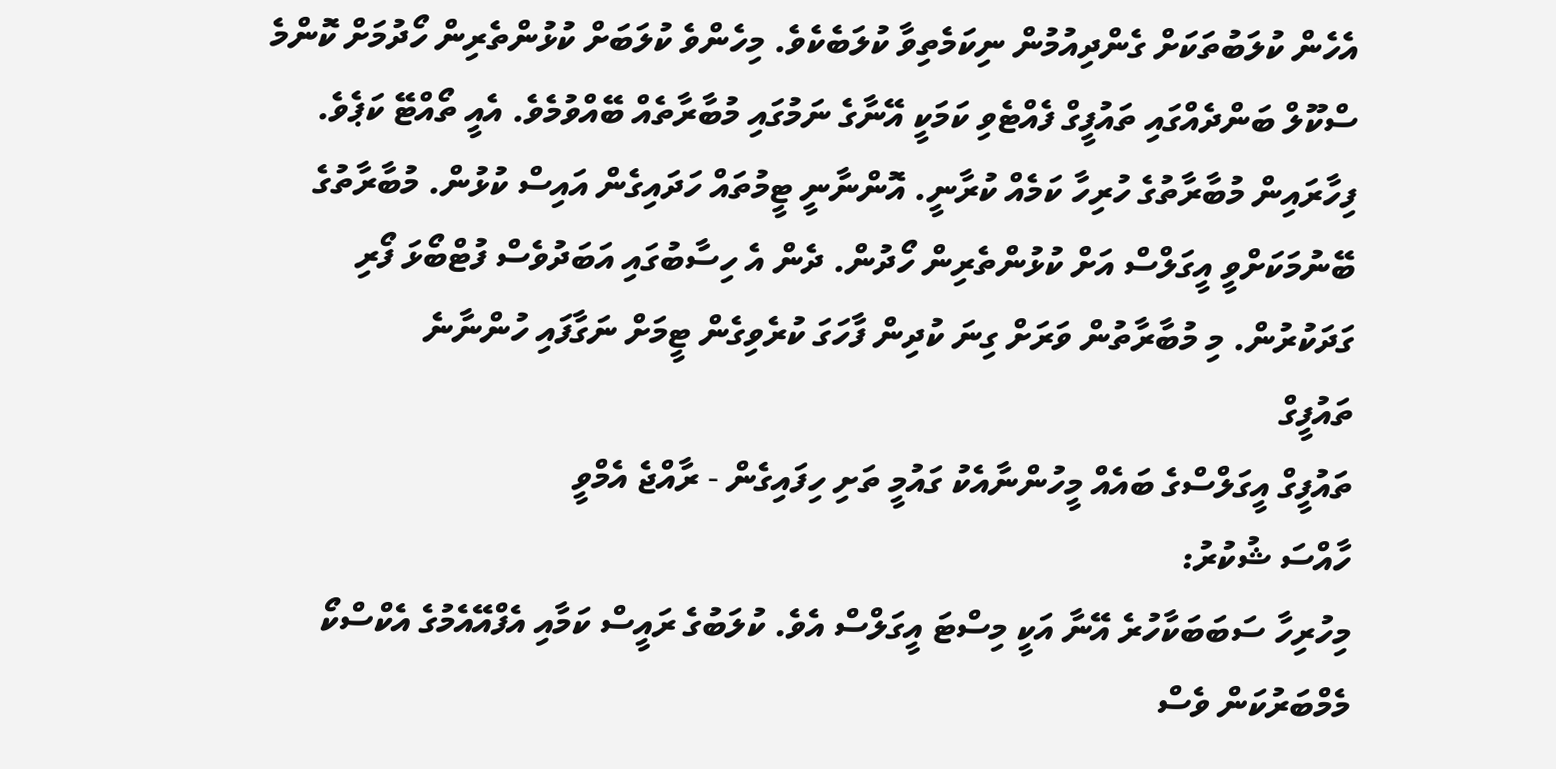އެހެން ކުލަބުތަކަށް ގެންދިއުމުން ނިކަމެތިވާ ކުލަބެކެވެ. މިހެންވެ ކުލަބަށް ކުޅުންތެރިން ހޯދުމަށް ކޮންމެ ސްކޫލް ބަންދެއްގައި ތައުފީގް ފެއްޓެވި ކަމަކީ އޭނާގެ ނަމުގައި މުބާރާތެއް ބޭއްވުމެވެ. އެއީ ތޯއްޓޭ ކަޕެވެ.
ފިހާރައިން މުބާރާތުގެ ހުރިހާ ކަމެއް ކުރާނީ. އޮންނާނީ ޓީމުތައް ހަދައިގެން އައިސް ކުޅުން. މުބާރާތުގެ ބޭނުމަކަށްވީ އީގަލްސް އަށް ކުޅުންތެރިން ހޯދުން. ދެން އެ ހިސާބުގައި އަބަދުވެސް ފުޓްބޯޅަ ފޯރި ގަދަކުރުން. މި މުބާރާތުން ވަރަށް ގިނަ ކުދިން ފާހަގަ ކުރެވިގެން ޓީމަށް ނަގާފައި ހުންނާނެ
ތައުފީގް
ތައުފީގް އީގަލްސްގެ ބައެއް މީހުންނާއެކު ގައުމީ ތަށި ހިފައިގެން - ރާއްޖެ އެމްވީ
ހާއްސަ ޝުކުރު:
މިހުރިހާ ސަބަބަކާހުރެ އޭނާ އަކީ މިސްޓަ އީގަލްސް އެވެ. ކުލަބުގެ ރައީސް ކަމާއި އެފްއޭއެމުގެ އެކްސްކޯ މެމްބަރުކަން ވެސް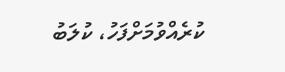ކުރެއްވުމަށްފަހު، ކުލަބު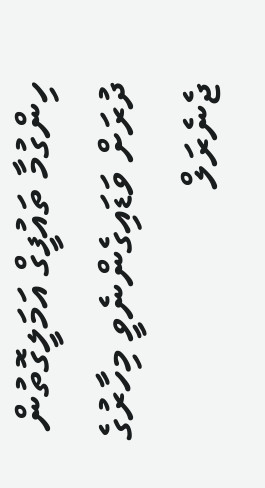ހިންގުމާ ތައުފީގް އަމަލީގޮތުން ދުރަށް ވަޑައިގެންނެވީ މިހާރުގެ ޖެނެރަލް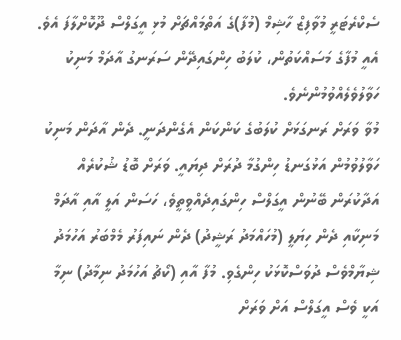ސެކްރެޓަރީ މުވާފިޒް ހާޝިމް (މުފާ)ގެ އަތްމައްޗަށް މުޅި އީގަލްސް ދޫކޮށްލާފަ އެވެ. އެއީ މުފާގެ މަސައްކަތުން، ކުލަބު ހިންގައިދޭން ސަރަނގު އާދަމް މަނިކު ހަވާލުވެލެއްވުމުންނެވެ.
މުވާ ވަރަށް ރަނގަޅަށް ކުލަބުގެ ކަންކަން އެގެންދަނީ. ދެން އާދަން މަނިކު ހަވާލުވުމުން އަޅުގަނޑު ހިންގުމާ ދުރަށް ދިޔައީ. ވަރަށް ބޮޑު ޝުކުރެއް އަދާކުރަން ބޭނުން އީގަލްސް ހިންގައިދެއްވީތީވެ، ހަސަން އަލީ އާއި އާދަމް މަނިކާއި ދެން ހިޔަލީ (މުހައްމަދު ރަޝީދު) ދެން ނައިފަރު މެމްބަރު އަހުމަދު ޝިޔާމްވެސް ދުވަސްކޮޅަކު ހިންގެވި. މުފާ އާއި (ކޯޗު އަހުމަދު ނިމާދު) ނިމާ އަކީ ވެސް އީގަލްސް އަށް ވަރަށް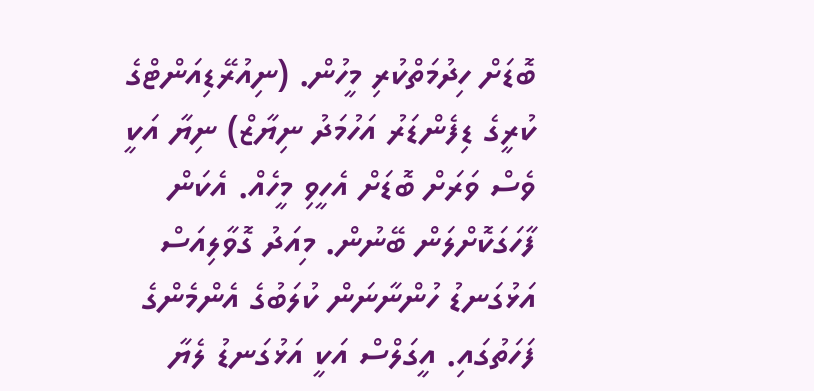ބޮޑަށް ހިދުމަތްކުރި މީހުން. (ނިއުރޭޑިއަންޓްގެ ކުރީގެ ޑިފެންޑަރު އަހުމަދު ނިޔާޒް) ނިޔާ އަކީ ވެސް ވަރަށް ބޮޑަށް އެހީވި މީހެއް. އެކަން ފާހަގަކޮށްލަން ބޭނުން. މިއަދު ގޮވާލިއަސް އަޅުގަނޑު ހުންނާނަން ކުލަބުގެ އެންމެންގެ ފަހަތުގައި. އީގަލްސް އަކީ އަޅުގަނޑު ލެޔާ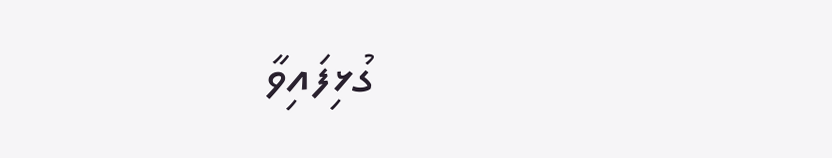ގުޅިފައިވާ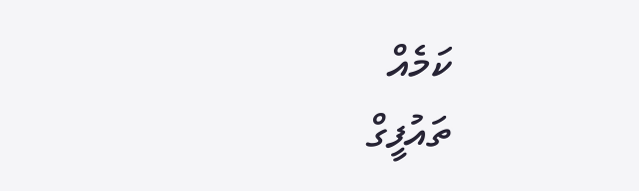ކަމެއް
ތައުފީގް